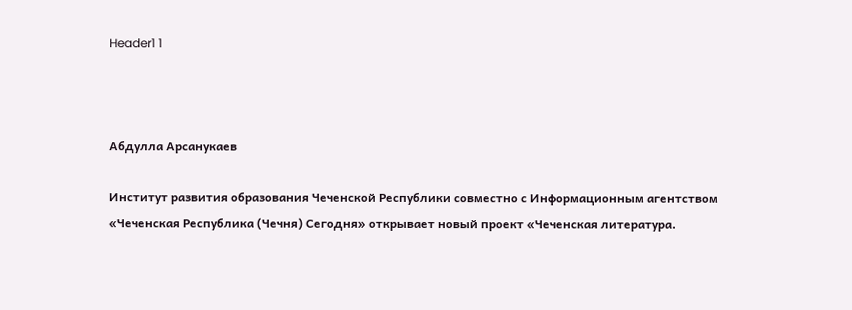Header1 1



Абдулла Арсанукаев

Институт развития образования Чеченской Республики совместно с Информационным агентством  «Чеченская Республика (Чечня) Сегодня» открывает новый проект «Чеченская литература.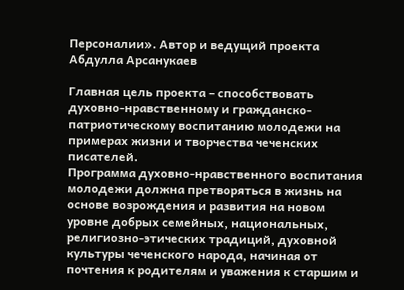Персоналии». Автор и ведущий проекта Абдулла Арсанукаев

Главная цель проекта – способствовать духовно-нравственному и гражданско-патриотическому воспитанию молодежи на примерах жизни и творчества чеченских писателей.
Программа духовно-нравственного воспитания молодежи должна претворяться в жизнь на основе возрождения и развития на новом уровне добрых семейных, национальных, религиозно-этических традиций, духовной культуры чеченского народа, начиная от почтения к родителям и уважения к старшим и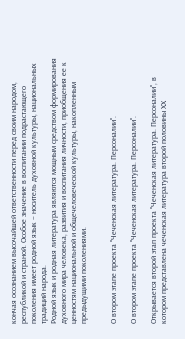кончая осознанием высочайшей ответственности перед своим народом,  республикой и страной. Особое значение в воспитании подрастающего поколения имеет родной язык – носитель духовной культуры, национальных традиций народа.
Родной язык и родная литература являются мощным средством формирования духовного мира человека, развития и воспитания личности, приобщения ее к ценностям национальной и общечеловеческой культуры, накопленным предыдущими поколениями.


О втором этапе проекта "Чеченская литература. Персоналии".

О втором этапе проекта "Чеченская литература. Персоналии".

Открывается второй этап проекта "Чеченская литература. Персоналии", в котором представлена чеченская литература второй половины ХХ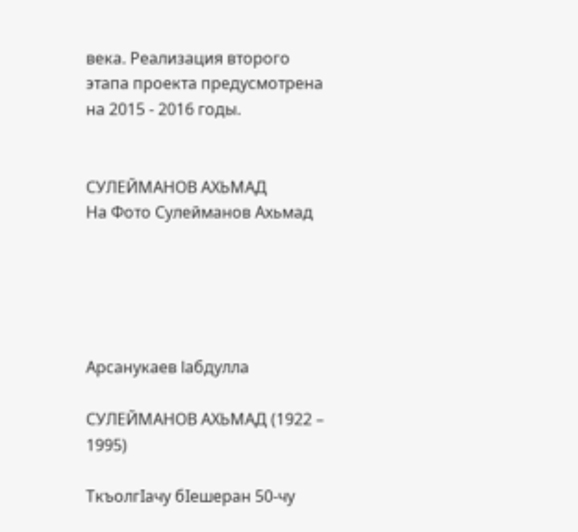века. Реализация второго этапа проекта предусмотрена на 2015 - 2016 годы.


СУЛЕЙМАНОВ АХЬМАД
На Фото Сулейманов Ахьмад





Арсанукаев lабдулла

СУЛЕЙМАНОВ АХЬМАД (1922 – 1995)

ТкъолгIачу бIешеран 50-чу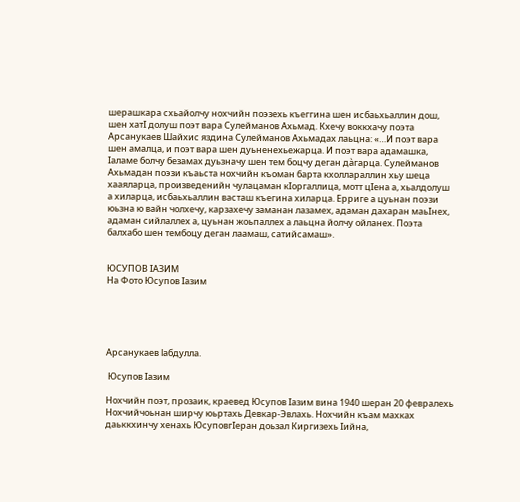шерашкара схьайолчу нохчийн поэзехь къеггина шен исбаьхьаллин дош, шен хатI долуш поэт вара Сулейманов Ахьмад. Кхечу воккхачу поэта Арсанукаев Шайхис яздина Сулейманов Ахьмадах лаьцна: «…И поэт вара шен амалца, и поэт вара шен дуьненехьежарца. И поэт вара адамашка, Iаламе болчу безамах дуьзначу шен тем боцчу деган дàгарца. Сулейманов Ахьмадан поэзи къаьста нохчийн къоман барта кхоллараллин хьу шеца хааяларца, произведенийн чулацаман кIоргаллица, мотт цIена а, хьалдолуш а хиларца, исбаьхьаллин васташ къегина хиларца. Ерриге а цуьнан поэзи юьзна ю вайн чолхечу, карзахечу заманан лазамех, адаман дахаран маьIнех, адаман сийлаллех а, цуьнан жоьпаллех а лаьцна йолчу ойланех. Поэта балхабо шен тембоцу деган лаамаш, сатийсамаш».


ЮСУПОВ IАЗИМ
На Фото Юсупов Iазим





Арсанукаев lабдулла.

 Юсупов Iазим

Нохчийн поэт, прозаик, краевед Юсупов Iазим вина 1940 шеран 20 февралехь Нохчийчоьнан ширчу юьртахь Девкар-Эвлахь. Нохчийн къам махках даьккхинчу хенахь ЮсуповгIеран доьзал Киргизехь Iийна,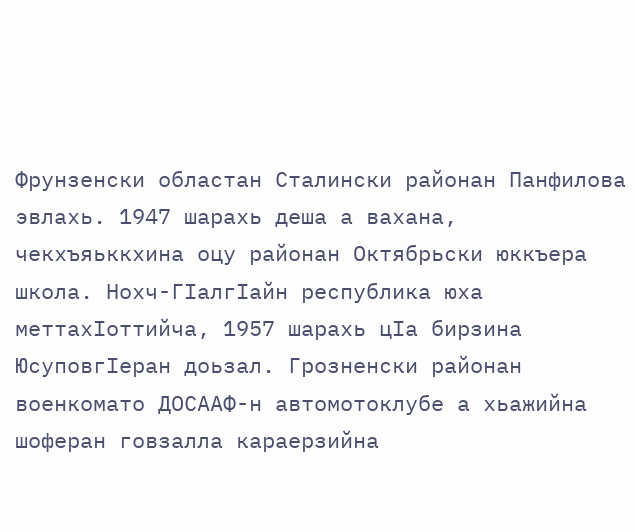Фрунзенски областан Сталински районан Панфилова эвлахь. 1947 шарахь деша а вахана, чекхъяьккхина оцу районан Октябрьски юккъера школа. Нохч-ГIалгIайн республика юха меттахIоттийча, 1957 шарахь цIа бирзина ЮсуповгIеран доьзал. Грозненски районан военкомато ДОСААФ-н автомотоклубе а хьажийна шоферан говзалла караерзийна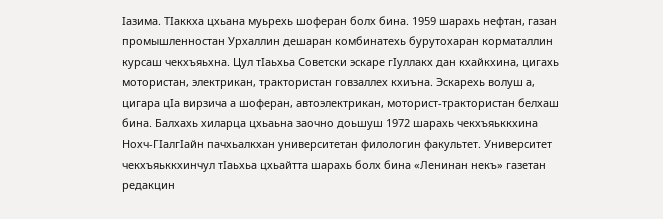Iазима. ТIаккха цхьана муьрехь шоферан болх бина. 1959 шарахь нефтан, газан промышленностан Урхаллин дешаран комбинатехь бурутохаран корматаллин курсаш чекхъяьхна. Цул тIаьхьа Советски эскаре гIуллакх дан кхайкхина, цигахь мотористан, электрикан, трактористан говзаллех кхиъна. Эскарехь волуш а, цигара цIа вирзича а шоферан, автоэлектрикан, моторист-трактористан белхаш бина. Балхахь хиларца цхьаьна заочно доьшуш 1972 шарахь чекхъяьккхина Нохч-ГIалгIайн пачхьалкхан университетан филологин факультет. Университет чекхъяьккхинчул тIаьхьа цхьайтта шарахь болх бина «Ленинан некъ» газетан редакцин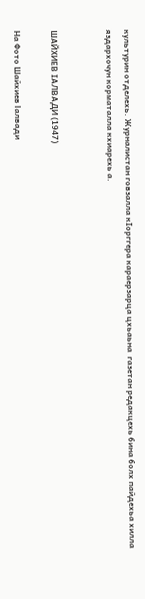культурин отделехь. Журналистан говзалла кIорггера караерзарца цхьаьна  газетан редакцехь бина болх пайдехьа хилла яздархочун корматалла кхиарехь а.


ШАЙХИЕВ IАЛВАДИ (1947)

На Фото Шайхиев lалвади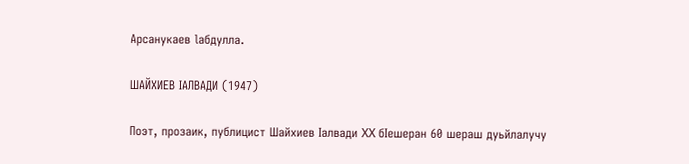Арсанукаев lабдулла.

ШАЙХИЕВ IАЛВАДИ (1947)

Поэт, прозаик, публицист Шайхиев Iалвади XX бIешеран 60 шераш дуьйлалучу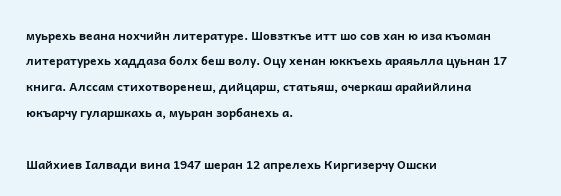муьрехь веана нохчийн литературе. Шовзткъе итт шо сов хан ю иза къоман литературехь хаддаза болх беш волу. Оцу хенан юккъехь араяьлла цуьнан 17 книга. Алссам стихотворенеш, дийцарш, статьяш, очеркаш арайийлина юкъарчу гуларшкахь а, муьран зорбанехь а.

Шайхиев Iалвади вина 1947 шеран 12 апрелехь Киргизерчу Ошски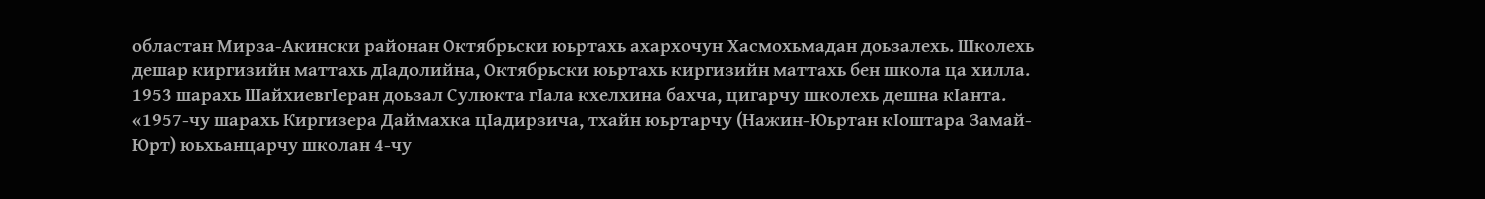областан Мирза-Акински районан Октябрьски юьртахь ахархочун Хасмохьмадан доьзалехь. Школехь дешар киргизийн маттахь дIадолийна, Октябрьски юьртахь киргизийн маттахь бен школа ца хилла. 1953 шарахь ШайхиевгIеран доьзал Сулюкта гIала кхелхина бахча, цигарчу школехь дешна кIанта. «1957-чу шарахь Киргизера Даймахка цIадирзича, тхайн юьртарчу (Нажин-Юьртан кIоштара Замай-Юрт) юьхьанцарчу школан 4-чу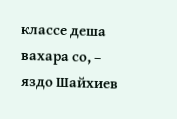классе деша вахара со, – яздо Шайхиев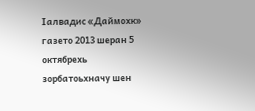Iалвадис «Даймохк» газето 2013 шеран 5 октябрехь зорбатоьхначу шен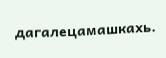дагалецамашкахь.